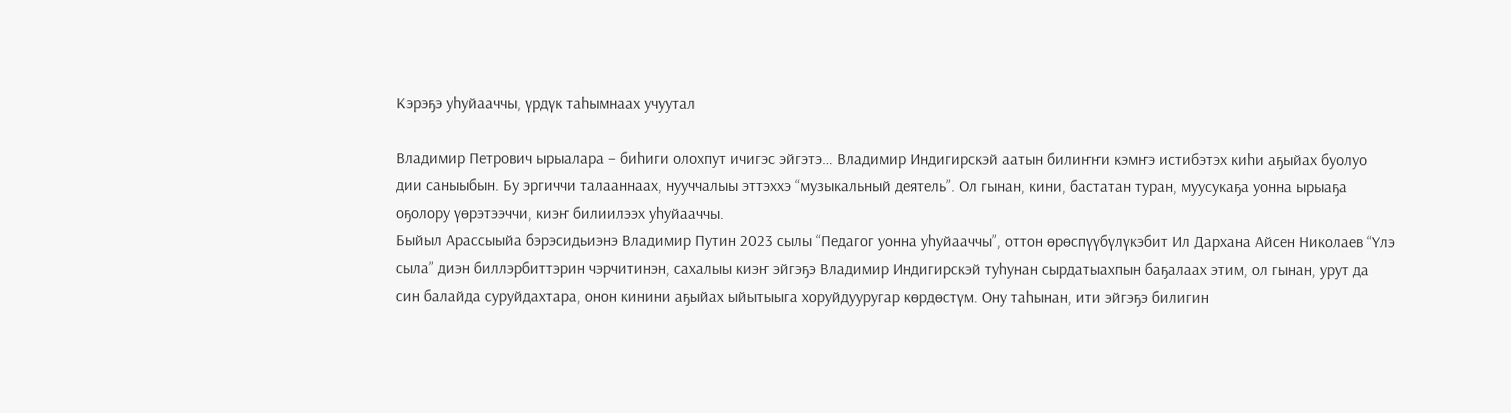Кэрэҕэ уһуйааччы, үрдүк таһымнаах учуутал

Владимир Петрович ырыалара – биһиги олохпут ичигэс эйгэтэ… Владимир Индигирскэй аатын билиҥҥи кэмҥэ истибэтэх киһи аҕыйах буолуо дии саныыбын. Бу эргиччи талааннаах, нууччалыы эттэххэ “музыкальный деятель”. Ол гынан, кини, бастатан туран, муусукаҕа уонна ырыаҕа оҕолору үөрэтээччи, киэҥ билиилээх уһуйааччы.
Быйыл Арассыыйа бэрэсидьиэнэ Владимир Путин 2023 сылы “Педагог уонна уһуйааччы”, оттон өрөспүүбүлүкэбит Ил Дархана Айсен Николаев “Үлэ сыла” диэн биллэрбиттэрин чэрчитинэн, сахалыы киэҥ эйгэҕэ Владимир Индигирскэй туһунан сырдатыахпын баҕалаах этим, ол гынан, урут да син балайда суруйдахтара, онон кинини аҕыйах ыйытыыга хоруйдууругар көрдөстүм. Ону таһынан, ити эйгэҕэ билигин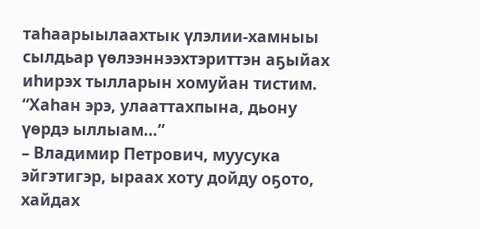таһаарыылаахтык үлэлии-хамныы сылдьар үөлээннээхтэриттэн аҕыйах иһирэх тылларын хомуйан тистим.
“Хаһан эрэ, улааттахпына, дьону үөрдэ ыллыам…”
– Владимир Петрович, муусука эйгэтигэр, ыраах хоту дойду оҕото, хайдах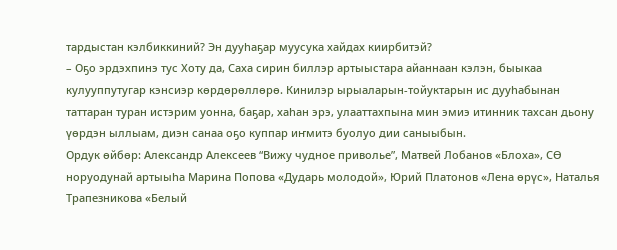тардыстан кэлбиккиний? Эн дууһаҕар муусука хайдах киирбитэй?
– Оҕо эрдэхпинэ тус Хоту да, Саха сирин биллэр артыыстара айаннаан кэлэн, быыкаа кулууппутугар кэнсиэр көрдөрөллөрө. Кинилэр ырыаларын-тойуктарын ис дууһабынан таттаран туран истэрим уонна, баҕар, хаһан эрэ, улааттахпына мин эмиэ итинник тахсан дьону үөрдэн ыллыам, диэн санаа оҕо куппар иҥмитэ буолуо дии саныыбын.
Ордук өйбөр: Александр Алексеев “Вижу чудное приволье”, Матвей Лобанов «Блоха», СӨ норуодунай артыыһа Марина Попова «Дударь молодой», Юрий Платонов «Лена өрүс», Наталья Трапезникова «Белый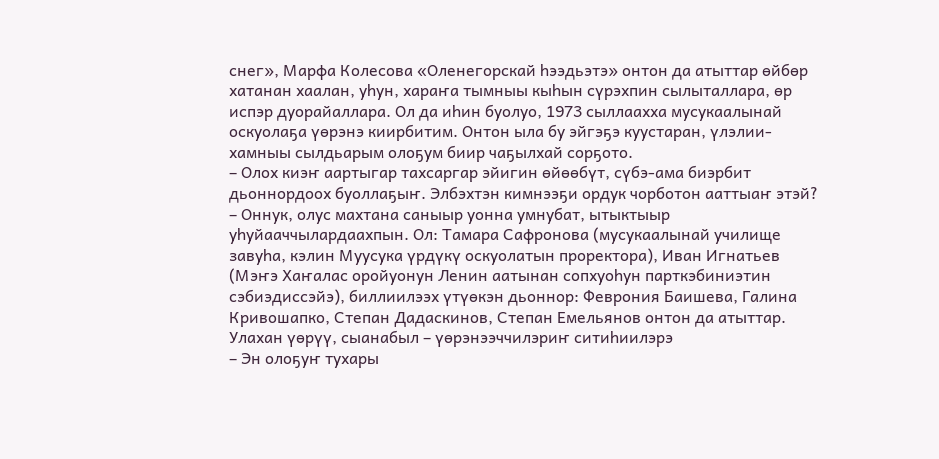снег», Марфа Колесова «Оленегорскай һээдьэтэ» онтон да атыттар өйбөр хатанан хаалан, уһун, хараҥа тымныы кыһын сүрэхпин сылыталлара, өр испэр дуорайаллара. Ол да иһин буолуо, 1973 сыллаахха мусукаалынай оскуолаҕа үөрэнэ киирбитим. Онтон ыла бу эйгэҕэ куустаран, үлэлии-хамныы сылдьарым олоҕум биир чаҕылхай сорҕото.
– Олох киэҥ аартыгар тахсаргар эйигин өйөөбүт, сүбэ-ама биэрбит дьоннордоох буоллаҕыҥ. Элбэхтэн кимнээҕи ордук чорботон ааттыаҥ этэй?
– Оннук, олус махтана саныыр уонна умнубат, ытыктыыр уһуйааччылардаахпын. Ол: Тамара Сафронова (мусукаалынай училище завуһа, кэлин Муусука үрдүкү оскуолатын проректора), Иван Игнатьев (Мэҥэ Хаҥалас оройуонун Ленин аатынан сопхуоһун парткэбиниэтин сэбиэдиссэйэ), биллиилээх үтүөкэн дьоннор: Феврония Баишева, Галина Кривошапко, Степан Дадаскинов, Степан Емельянов онтон да атыттар.
Улахан үөрүү, сыанабыл – үөрэнээччилэриҥ ситиһиилэрэ
– Эн олоҕуҥ тухары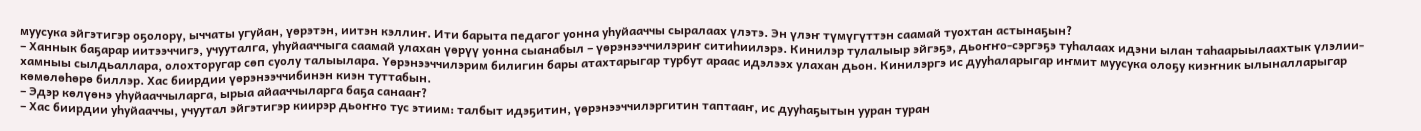муусука эйгэтигэр оҕолору, ыччаты угуйан, үөрэтэн, иитэн кэллиҥ. Ити барыта педагог уонна уһуйааччы сыралаах үлэтэ. Эн үлэҥ түмүгүттэн саамай туохтан астынаҕын?
– Ханнык баҕарар иитээччигэ, учууталга, уһуйааччыга саамай улахан үөрүү уонна сыанабыл – үөрэнээччилэриҥ ситиһиилэрэ. Кинилэр тулалыыр эйгэҕэ, дьоҥҥо-сэргэҕэ туһалаах идэни ылан таһаарыылаахтык үлэлии-хамныы сылдьаллара, олохторугар сөп суолу талыылара. Үөрэнээччилэрим билигин бары атахтарыгар турбут араас идэлээх улахан дьон. Кинилэргэ ис дууһаларыгар иҥмит муусука олоҕу киэҥник ылыналларыгар көмөлөһөрө биллэр. Хас биирдии үөрэнээччибинэн киэн туттабын.
– Эдэр көлүөнэ уһуйааччыларга, ырыа айааччыларга баҕа санааҥ?
– Хас биирдии уһуйааччы, учуутал эйгэтигэр киирэр дьоҥҥо тус этиим: талбыт идэҕитин, үөрэнээччилэргитин таптааҥ, ис дууһаҕытын ууран туран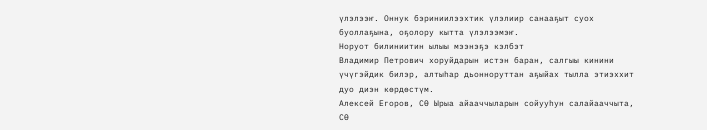үлэлээҥ. Оннук бэриниилээхтик үлэлиир санааҕыт суох буоллаҕына, оҕолору кытта үлэлээмэҥ.
Норуот билиниитин ылыы мээнэҕэ кэлбэт
Владимир Петрович хоруйдарын истэн баран, салгыы кинини үчүгэйдик билэр, алтыһар дьонноруттан аҕыйах тылла этиэххит дуо диэн көрдөстүм.
Алексей Егоров, СӨ Ырыа айааччыларын сойууһун салайааччыта, СӨ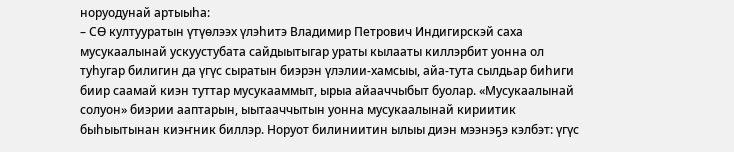норуодунай артыыһа:
– СӨ култууратын үтүөлээх үлэһитэ Владимир Петрович Индигирскэй саха мусукаалынай ускуустубата сайдыытыгар ураты кылааты киллэрбит уонна ол туһугар билигин да үгүс сыратын биэрэн үлэлии-хамсыы, айа-тута сылдьар биһиги биир саамай киэн туттар мусукааммыт, ырыа айааччыбыт буолар. «Мусукаалынай солуон» биэрии ааптарын, ыытааччытын уонна мусукаалынай кириитик быһыытынан киэҥник биллэр. Норуот билиниитин ылыы диэн мээнэҕэ кэлбэт: үгүс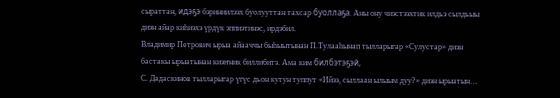сыраттан, идэҕэ бэриниилээх буолууттан тахсар буоллаҕа. Аны ону чиэстээхтик илдьэ сылдьыы диэн айар киһиэхэ үрдүк эппиэтинэс, ирдэбил.
Владимир Петрович ырыа айааччы быһыытынан П.Тулааһынап тылларыгар «Сулустар» диэн бастакы ырыатынан киэҥник биллибитэ. Ама ким билбэтэҕэй,
С. Дадаскинов тылларыгар үгүс дьон кутун туппут «Ийээ, сыллаан ылыым дуу?» диэн ырыатын…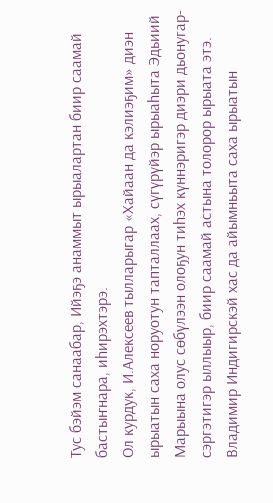Тус бэйэм санаабар, Ийэҕэ анаммыт ырыалартан биир саамай бастыҥнара, иһирэхтэрэ.
Ол курдук, И.Алексеев тылларыгар «Хайаан да кэлиэҕим» диэн ырыатын саха норуотун тапталлаах, сүгүрүйэр ырыаһыта Эдьиий Марыына олус сөбүлээн олоҕун тиһэх күннэригэр диэри дьонугар-сэргэтигэр ыллыыр, биир саамай астына толорор ырыата этэ. Владимир Индигирскэй хас да айымньыта саха ырыатын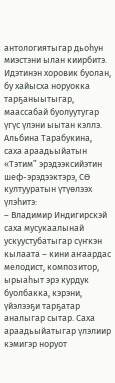антологиятыгар дьоһун миэстэни ылан киирбитэ. Идэтинэн хоровик буолан, бу хайысха норуокка тарҕаныытыгар, маассабай буолуутугар үгүс үлэни ыытан кэллэ.
Альбина Тарабукина, саха араадьыйатын «Тэтим” эрэдээксийэтин шеф-эрэдээктэрэ, СӨ култууратын үтүөлээх үлэһитэ:
– Владимир Индигирскэй саха мусукаалынай ускуустубатыгар сүҥкэн кылаата – кини аҥаардас мелодист, композитор, ырыаһыт эрэ курдук буолбакка, кэрэни, үйэлээҕи тарҕатар аналыгар сытар. Саха араадьыйатыгар үлэлиир кэмигэр норуот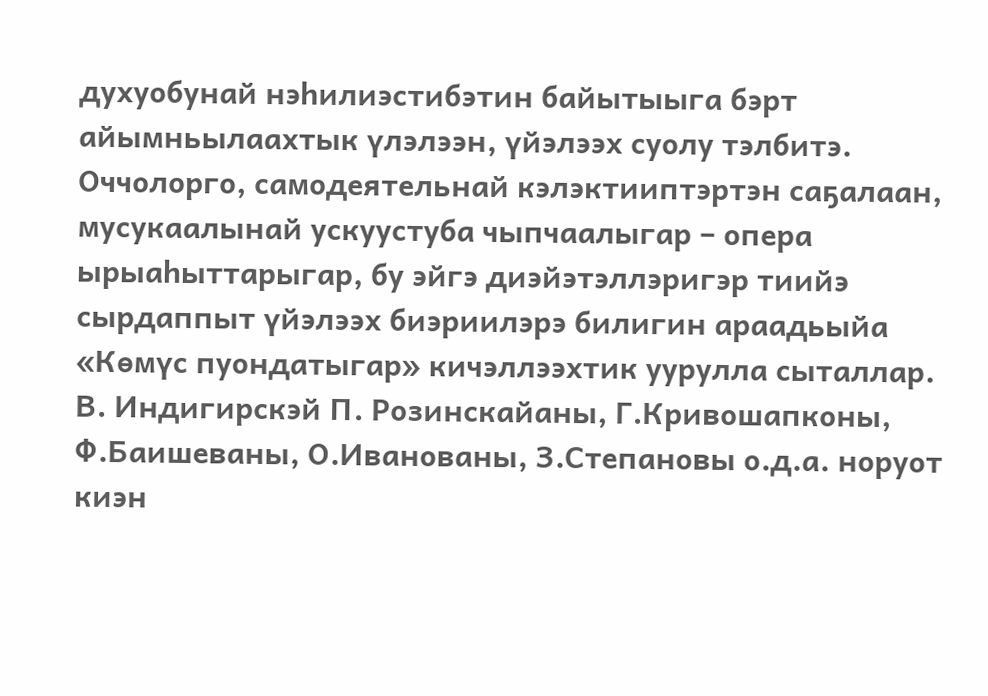духуобунай нэһилиэстибэтин байытыыга бэрт айымньылаахтык үлэлээн, үйэлээх суолу тэлбитэ. Оччолорго, самодеятельнай кэлэктииптэртэн саҕалаан, мусукаалынай ускуустуба чыпчаалыгар – опера ырыаһыттарыгар, бу эйгэ диэйэтэллэригэр тиийэ сырдаппыт үйэлээх биэриилэрэ билигин араадьыйа «Көмүс пуондатыгар» кичэллээхтик уурулла сыталлар.
В. Индигирскэй П. Розинскайаны, Г.Кривошапконы, Ф.Баишеваны, О.Иванованы, З.Степановы о.д.а. норуот киэн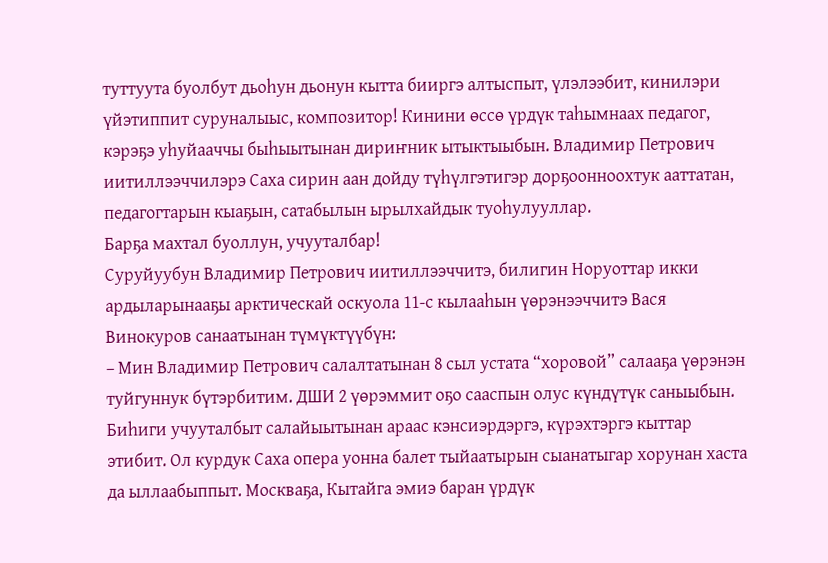туттуута буолбут дьоһун дьонун кытта бииргэ алтыспыт, үлэлээбит, кинилэри үйэтиппит суруналыыс, композитор! Кинини өссө үрдүк таһымнаах педагог, кэрэҕэ уһуйааччы быһыытынан дириҥник ытыктыыбын. Владимир Петрович иитиллээччилэрэ Саха сирин аан дойду түһүлгэтигэр дорҕоонноохтук ааттатан, педагогтарын кыаҕын, сатабылын ырылхайдык туоһулууллар.
Барҕа махтал буоллун, учууталбар!
Суруйуубун Владимир Петрович иитиллээччитэ, билигин Норуоттар икки ардыларынааҕы арктическай оскуола 11-с кылааһын үөрэнээччитэ Вася Винокуров санаатынан түмүктүүбүн:
– Мин Владимир Петрович салалтатынан 8 сыл устата “хоровой” салааҕа үөрэнэн туйгуннук бүтэрбитим. ДШИ 2 үөрэммит оҕо сааспын олус күндүтүк саныыбын. Биһиги учууталбыт салайыытынан араас кэнсиэрдэргэ, күрэхтэргэ кыттар этибит. Ол курдук Саха опера уонна балет тыйаатырын сыанатыгар хорунан хаста да ыллаабыппыт. Москваҕа, Кытайга эмиэ баран үрдүк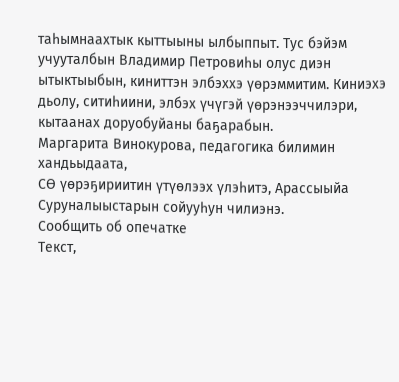таһымнаахтык кыттыыны ылбыппыт. Тус бэйэм учууталбын Владимир Петровиһы олус диэн ытыктыыбын, киниттэн элбэххэ үөрэммитим. Киниэхэ дьолу, ситиһиини, элбэх үчүгэй үөрэнээччилэри, кытаанах доруобуйаны баҕарабын.
Маргарита Винокурова, педагогика билимин хандьыдаата,
СӨ үөрэҕириитин үтүөлээх үлэһитэ, Арассыыйа Суруналыыстарын сойууһун чилиэнэ.
Сообщить об опечатке
Текст,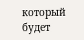который будет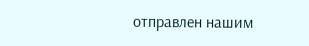отправлен нашим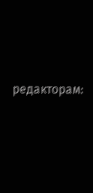редакторам: